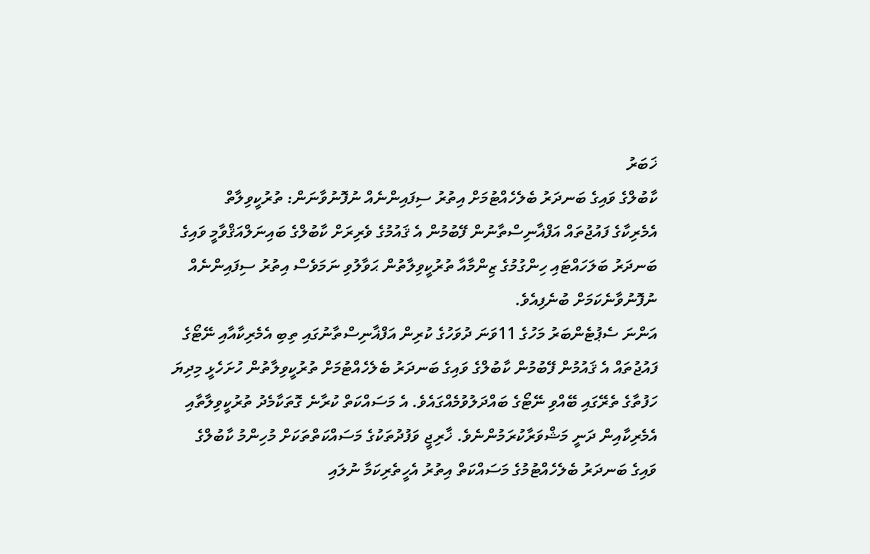ޚަބަރު
ކާބުލްގެ ވައިގެ ބަނދަރު ބެލެހެއްޓުމަށް އިތުރު ސިފައިންނެއް ނުފޮނުވާނަން: ތުރުކީވިލާތް
އެމެރިކާގެ ފައުޖުތައް އަފްޣާނިސްތާނުން ފޭބުމުން އެ ޤައުމުގެ ވެރިރަށް ކާބުލްގެ ބައިނަލްއަޤްވާމީ ވައިގެ ބަނދަރު ބަލަހައްޓައި ހިންގުމުގެ ޒިންމާއާ ތުރުކީވިލާތުން ޙަވާލުވި ނަމަވެސް އިތުރު ސިފައިންނެއް ނުފޮނުވާނެކަމަށް ބުނެފިއެވެ.
އަންނަ ސެޕުޓެންބަރު މަހުގެ 11ވަނަ ދުވަހުގެ ކުރިން އަފްޣާނިސްތާނުގައި ތިބި އެމެރިކާއާއި ނޭޓޯގެ ފައުޖުތައް އެ ޤައުމުން ފޭބުމުން ކާބުލްގެ ވައިގެ ބަނދަރު ބެލެހެއްޓުމަށް ތުރުކީވިލާތުން ހުށަހެޅީ މިދިޔަ ހަފުތާގެ ތެރޭގައި ބޭއްވި ނޭޓޯގެ ބައްދަލުވުމެއްގައެވެ. އެ މަސައްކަތް ކުރާނެ ގޮތަކާމެދު ތުރުކީވިލާތާއި އެމެރިކާއިން ދަނީ މަޝްވަރާކުރަމުންނެވެ. ޚާރިޖީ ވަފުދުތަކުގެ މަސައްކަތްތަކަށް މުހިންމު ކާބުލްގެ ވައިގެ ބަނދަރު ބެލެހެއްޓުމުގެ މަސައްކަތް އިތުރު އެހީތެރިކަމާ ނުލައި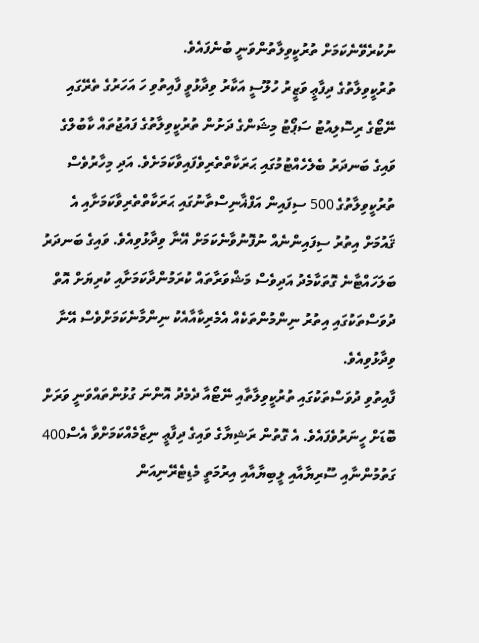ނުކުރެވޭނެކަމަށް ތުރުކީވިލާތުންވަނީ ބުނެފައެވެ.
ތުރުކީވިލާތުގެ ދިފާޢީ ވަޒީރު ހުލޫސީ އަކާރު ވިދާޅުވީ ފާއިތުވި ހަ އަހަރުގެ ތެރޭގައި ނޭޓޯގެ ރިސޮލިއުޓު ސަޕޯޓު މިޝަންގެ ދަށުން ތުރުކީވިލާތުގެ ފައުޖުތައް ކާބުލްގެ ވައިގެ ބަނދަރު ބެލެހެއްޓުމުގައި ޙަރަކާތްތެރިވެފައިވާކަމަށެވެ. އަދި މިހާރުވެސް ތުރުކީވިލާތުގެ 500 ސިފައިން އަފްޣާނިސްތާނުގައި ޙަރަކާތްތެރިވާކަމަށާއި އެ ޤައުމަށް އިތުރު ސިފައިންނެއް ނުފޮނުވާނެކަމަށް އޭނާ ވިދާޅުވިއެވެ. ވައިގެ ބަނދަރު ބަލަހައްޓާނެ ގޮތަކާމެދު އަދިވެސް މަޝްވަރާތައް ކުރަމުންދާކަމަށާއި ކުރިޔަށް އޮތް ދުވަސްތަކުގައި އިތުރު ނިންމުންތަކެއް އެމެރިކާއާއެކު ނިންމާނެކަމަށްވެސް އޭނާ ވިދާޅުވިއެވެ.
ފާއިތުވި ދުވަސްތަކުގައި ތުރުކީވިލާތާއި ނޭޓޯއާ ދެމެދު އޮންނަ ގުޅުންތައްވަނީ ވަރަށް ބޮޑަށް ހީނަރުވެފައެވެ. އެ ގޮތުން ރަޝިޔާގެ ވައިގެ ދިފާޢީ ނިޒާމެއްކަމަށްވާ އެސް400 ގަތުމުންނާއި ސޫރިޔާއާއި ލީބިޔާއާއި އިރުމަތީ މެޑިޓެރޭނިއަން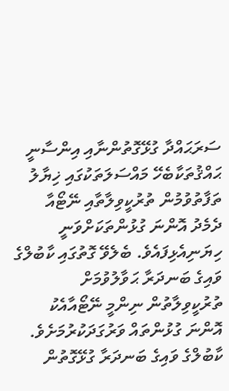ސަރަޙައްދާ ގުޅޭގޮތުންނާއި އިންސާނީ ޙައްޤުތަކާބެހޭ މައްސަލަތަކުގައި ޚިޔާލު ތަފާތުވުމުން ތުރުކީވިލާތާއި ނޭޓޯއާ ދެމެދު އޮންނަ ގުޅުންތަކަށްވަނީ ހިޔަނިއެޅިފައެވެ. ބެލެވޭ ގޮތުގައި ކާބުލްގެ ވައިގެ ބަނދަރާ ޙަވާލުވުމަށް ތުރުކީވިލާތުން ނިންމީ ނޭޓޯއާއެކު އޮންނަ ގުޅުންތައް ވަރުގަދަކުރުމަށެވެ.
ކާބުލްގެ ވައިގެ ބަނދަރާ ގުޅޭގޮތުން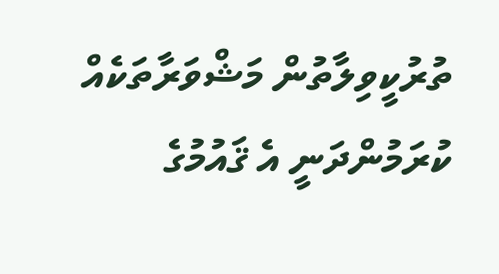ތުރުކީވިލާތުން މަޝްވަރާތަކެއް ކުރަމުންދަނީ އެ ޤައުމުގެ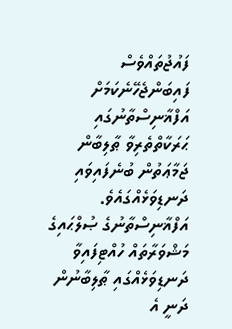ފައުޖުތައްވެސް ފައިބަންޖެހޭނެކަމަށް އަފްޣާނިސްތާނުގައި ޙަރަކާތްތެރިވާ ޠާލިބާން ޖަމާޢަތުން ބުނެފައިވައި ދަނޑިވަޅެއްގައެވެ. އަފްޣާނިސްތާނުގެ ޞުލްޙައިގެ މަޝްވަރާތައް ހުއްޓިފައިވާ ދަނޑިވަޅެއްގައި ޠާލިބާނުން ދަނީ އެ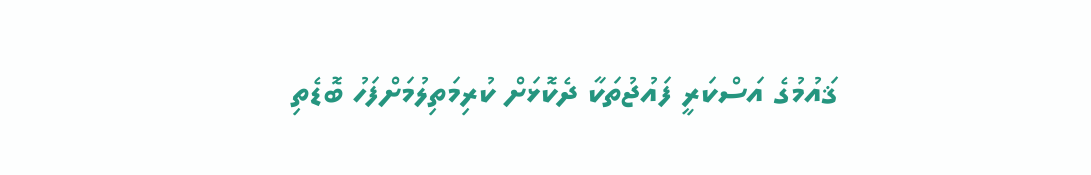ޤައުމުގެ އަސްކަރީ ފައުޖުތަކާ ދެކޮޅަށް ކުރިމަތިލުމަށްފަހު ބޮޑެތި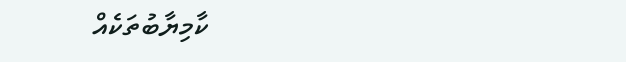ކާމިޔާބުތަކެއް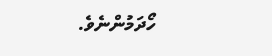ހޯދަމުންނެވެ.